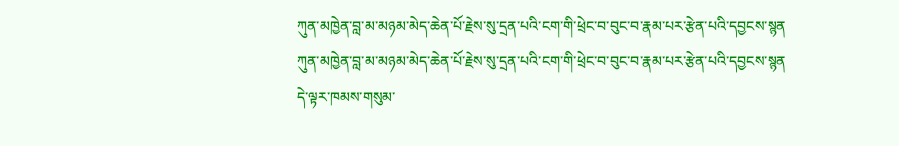ཀུན་མཁྱེན་བླ་མ་མཉམ་མེད་ཆེན་པོ་རྗེས་སུ་དྲན་པའི་ངག་གི་ཕྲེང་བ་བུང་བ་རྣམ་པར་རྩེན་པའི་དབྱངས་སྙན
ཀུན་མཁྱེན་བླ་མ་མཉམ་མེད་ཆེན་པོ་རྗེས་སུ་དྲན་པའི་ངག་གི་ཕྲེང་བ་བུང་བ་རྣམ་པར་རྩེན་པའི་དབྱངས་སྙན
དེ་ལྟར་ཁམས་གསུམ་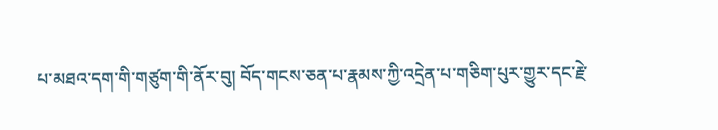པ་མཐའ་དག་གི་གཙུག་གི་ནོར་བུ། བོད་གངས་ཅན་པ་རྣམས་ཀྱི་འདྲེན་པ་གཅིག་པུར་གྱུར་དང་རྗེ་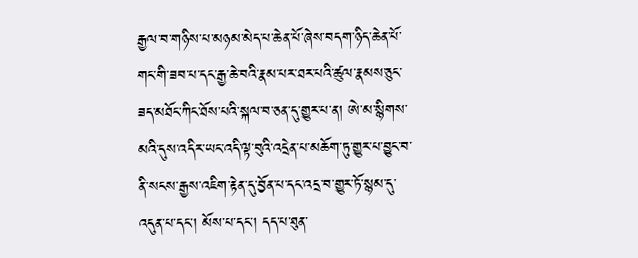རྒྱལ་བ་གཉིས་པ་མཉམ་མེད་པ་ཆེན་པོ་ཞེས་བདག་ཉིད་ཆེན་པོ་གང་གི་ཟབ་པ་དང་རྒྱ་ཆེ་བའི་རྣམ་པར་ཐར་པའི་ཚུལ་རྣམས་ཅུང་ཟད་མཐོང་ཀིང་ཐོས་པའི་སྐལ་བ་ཅན་དུ་གྱུར་པ་ན། ཨེ་མ་སྙིགས་མའི་དུས་འདིར་ཡང་འདི་ལྟ་བུའི་འདྲེན་པ་མཆོག་ཏུ་གྱུར་པ་བྱུང་བ་ནི་སངས་རྒྱས་འཇིག་རྟེན་དུ་བྱོན་པ་དང་འདྲ་བ་གྱུར་ཏོ་སྙམ་དུ་འདུན་པ་དང་། མོས་པ་དང་། དད་པ་ཐུན་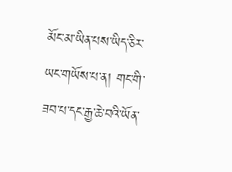མོང་མ་ཡིན་པས་ཡིད་ཅིར་ཡང་གཡོས་པ་ན། གང་གི་ཟབ་པ་དང་རྒྱ་ཆེ་བའི་ཡོན་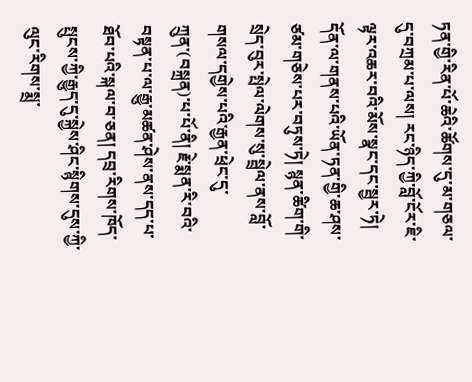ཏན་གྱི་རིན་པོ་ཆེའི་ཚོགས་དུ་མ་གཅལ་དུ་བཀྲམ་པ་ལས། རང་ཉིད་ཀྱི་བློ་ངོར་ཇི་ལྟར་འཆར་བའི་མོས་སྣང་དང་སྦྱར་ཏེ། དོན་ལ་གནས་པའི་ཡོན་ཏན་གྱི་ཆ་ཤས་ཙམ་གཅེས་པར་བཏུས་ཏེ། སྙན་ཚིག་གི་སྲེད་བུར་སྤེལ་ལེགས་སུ་སྦྲེལ་ནས་བློ་གསལ་དགྱེས་པའི་རྒྱན་ཕྲེང་དུ་ཀྲུན་(བསྐྲན)་པ་པོ་ནི། རྗེ་སྨན་རི་བའི་བསྟན་པ་ལ་རྒྱུ་མཚན་ཤེས་ནས་དད་པ་ཐོབ་པའི་སྐལ་བ་ཅན། དབྲ་རིགས་ཁོད་སྤུངས་ཀྱི་རྒྱུད་དུ་སྐྱེས་ཤིང་སྙིགས་དུས་ཀྱི་ལུང་རིགས་སྨྲ་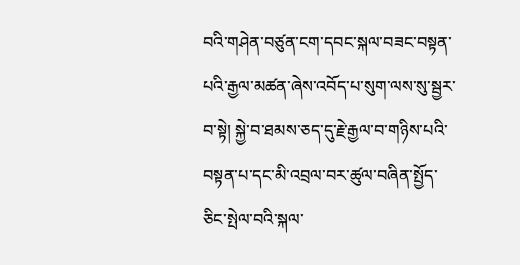བའི་གཤེན་བཙུན་ངག་དབང་སྐལ་བཟང་བསྟན་པའི་རྒྱལ་མཚན་ཞེས་འབོད་པ་སུག་ལས་སུ་སྦྱར་བ་སྟེ། སྐྱེ་བ་ཐམས་ཅད་དུ་རྗེ་རྒྱལ་བ་གཉིས་པའི་བསྟན་པ་དང་མི་འབྲལ་བར་ཚུལ་བཞིན་སྤྱོད་ཅིང་སྤེལ་བའི་སྐལ་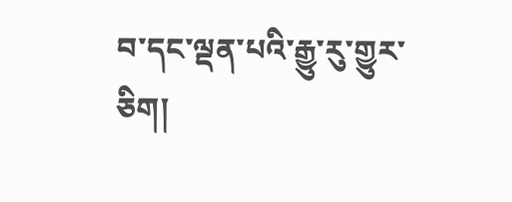བ་དང་ལྡན་པའི་རྒྱུ་རུ་གྱུར་ཅིག།